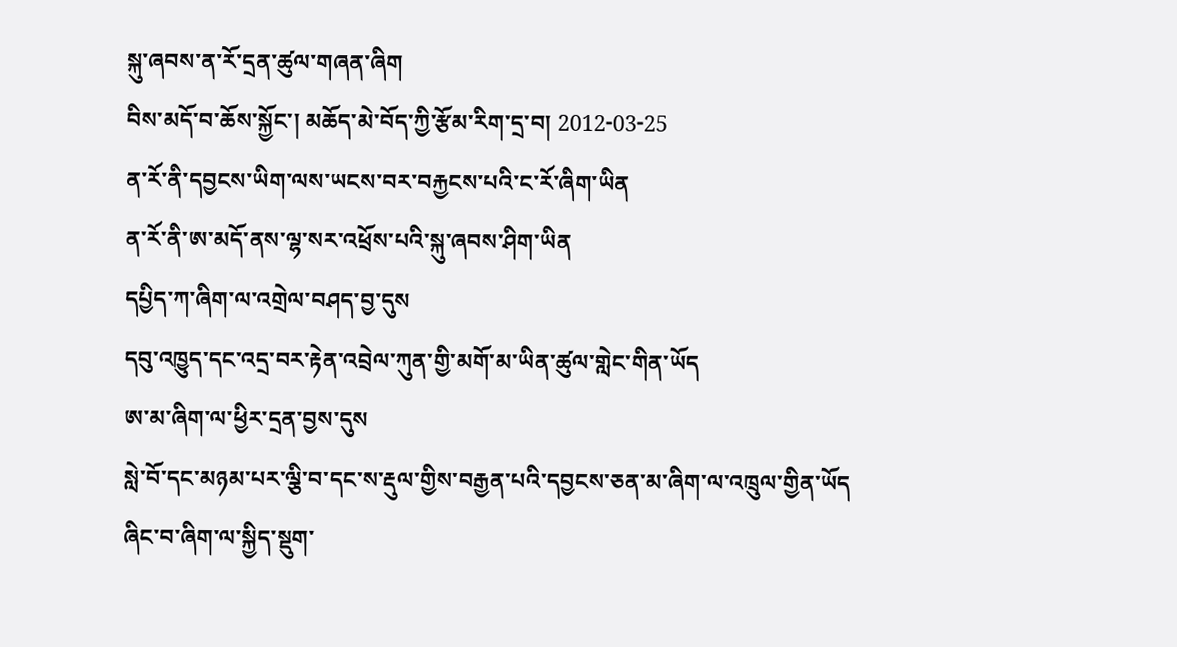སྐུ་ཞབས་ན་རོ་དྲན་ཚུལ་གཞན་ཞིག
བིས་མདོ་བ་ཆོས་སྐྱོང་། མཆོད་མེ་བོད་ཀྱི་རྩོམ་རིག་དྲ་བ། 2012-03-25
ན་རོ་ནི་དབྱངས་ཡིག་ལས་ཡངས་བར་བརྐྱངས་པའི་ང་རོ་ཞིག་ཡིན
ན་རོ་ནི་ཨ་མདོ་ནས་ལྷ་སར་འཕྲོས་པའི་སྐུ་ཞབས་ཤིག་ཡིན
དཔྱིད་ཀ་ཞིག་ལ་འགྲེལ་བཤད་བྱ་དུས
དབུ་འཁྱུད་དང་འདྲ་བར་རྟེན་འབྲེལ་ཀུན་གྱི་མགོ་མ་ཡིན་ཚུལ་གླེང་གིན་ཡོད
ཨ་མ་ཞིག་ལ་ཕྱིར་དྲན་བྱས་དུས
སླེ་བོ་དང་མཉམ་པར་ལྕི་བ་དང་ས་རྡུལ་གྱིས་བརྒྱན་པའི་དབྱངས་ཅན་མ་ཞིག་ལ་འཁྲུལ་གྱིན་ཡོད
ཞིང་བ་ཞིག་ལ་སྐྱིད་སྡུག་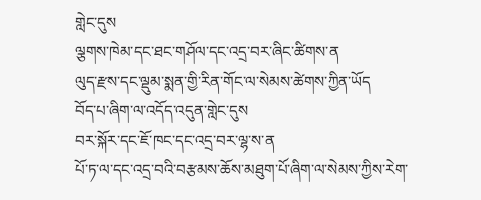གླེང་དུས
ལྕགས་ཁེམ་དང་ཐང་གཤོལ་དང་འདྲ་བར་ཞིང་ཚིགས་ན
ལུད་རྫས་དང་ལྡུམ་སྨན་གྱི་རིན་གོང་ལ་སེམས་ཚེགས་ཀྱིན་ཡོད
བོད་པ་ཞིག་ལ་འདོད་འདུན་གླེང་དུས
བར་སྐོར་དང་ཇོ་ཁང་དང་འདྲ་བར་ལྷ་ས་ན
པོ་ཏ་ལ་དང་འདྲ་བའི་བརྩམས་ཆོས་མཐུག་པོ་ཞིག་ལ་སེམས་ཀྱིས་རེག་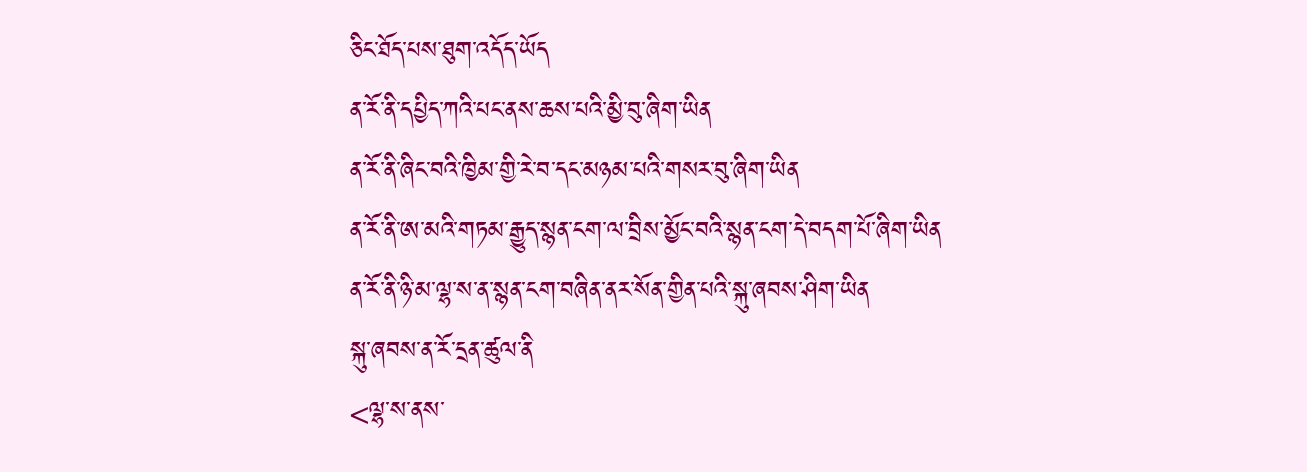ཅིང་ཐོད་པས་ཐུག་འདོད་ཡོད
ན་རོ་ནི་དཔྱིད་ཀའི་པང་ནས་ཆས་པའི་མྱི་བུ་ཞིག་ཡིན
ན་རོ་ནི་ཞིང་བའི་ཁྱིམ་གྱི་རེ་བ་དང་མཉམ་པའི་གསར་བུ་ཞིག་ཡིན
ན་རོ་ནི་ཨ་མའི་གཏམ་རྒྱུད་སྙན་ངག་ལ་བྲིས་མྱོང་བའི་སྙན་ངག་དེ་བདག་པོ་ཞིག་ཡིན
ན་རོ་ནི་ཉི་མ་ལྷ་ས་ན་སྙན་ངག་བཞིན་ནར་སོན་གྱིན་པའི་སྐུ་ཞབས་ཤིག་ཡིན
སྐུ་ཞབས་ན་རོ་དྲན་ཚུལ་ནི
<ལྷ་ས་ནས་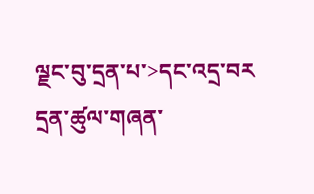ལྗང་བུ་དྲན་པ་>དང་འདྲ་བར
དྲན་ཚུལ་གཞན་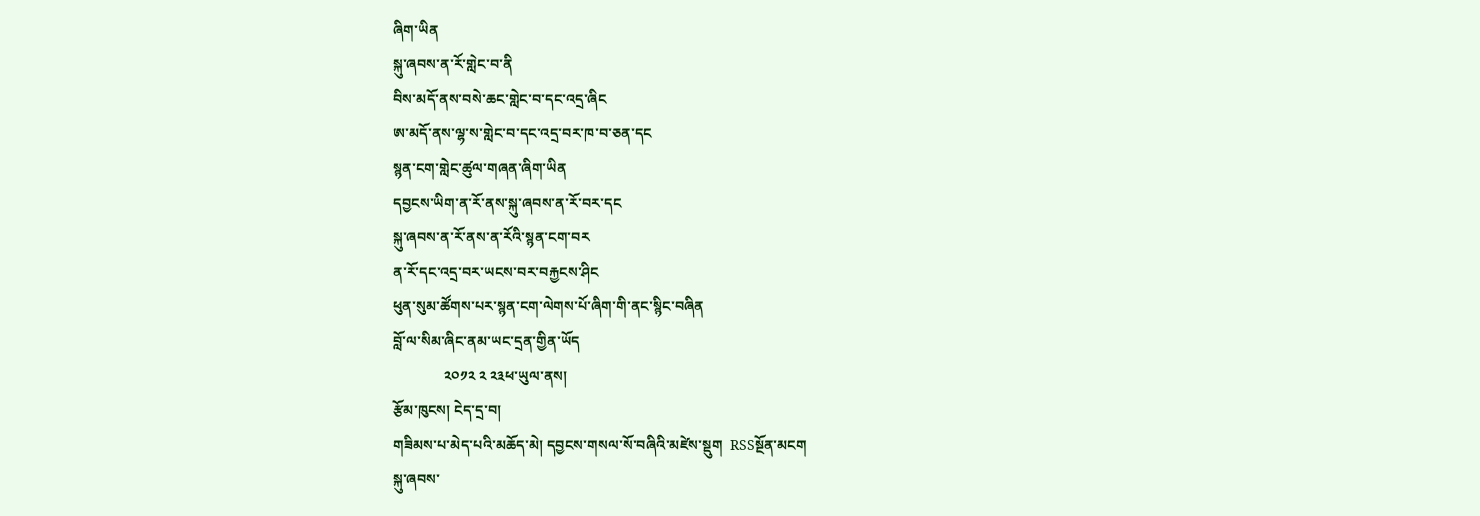ཞིག་ཡིན
སྐུ་ཞབས་ན་རོ་གླེང་བ་ནི
བིས་མདོ་ནས་བསེ་ཆང་གླེང་བ་དང་འདྲ་ཞིང
ཨ་མདོ་ནས་ལྷ་ས་གླེང་བ་དང་འདྲ་བར་ཁ་བ་ཅན་དང
སྙན་ངག་གླེང་ཚུལ་གཞན་ཞིག་ཡིན
དབྱངས་ཡིག་ན་རོ་ནས་སྐུ་ཞབས་ན་རོ་བར་དང
སྐུ་ཞབས་ན་རོ་ནས་ན་རོའི་སྙན་ངག་བར
ན་རོ་དང་འདྲ་བར་ཡངས་བར་བརྐྱངས་ཤིང
ཕུན་སུམ་ཚོགས་པར་སྙན་ངག་ལེགས་པོ་ཞིག་གི་ནང་སྙིང་བཞིན
བློ་ལ་སིམ་ཞིང་ནམ་ཡང་དྲན་གྱིན་ཡོད
              ༢༠༡༢ ༢ ༢༣ཕ་ཡུལ་ནས།
རྩོམ་ཁུངས། ངེད་དྲ་བ།
གཟིམས་པ་མེད་པའི་མཆོད་མེ། དབྱངས་གསལ་སོ་བཞིའི་མཛེས་སྡུག  RSSསྔོན་མངག
སྐུ་ཞབས་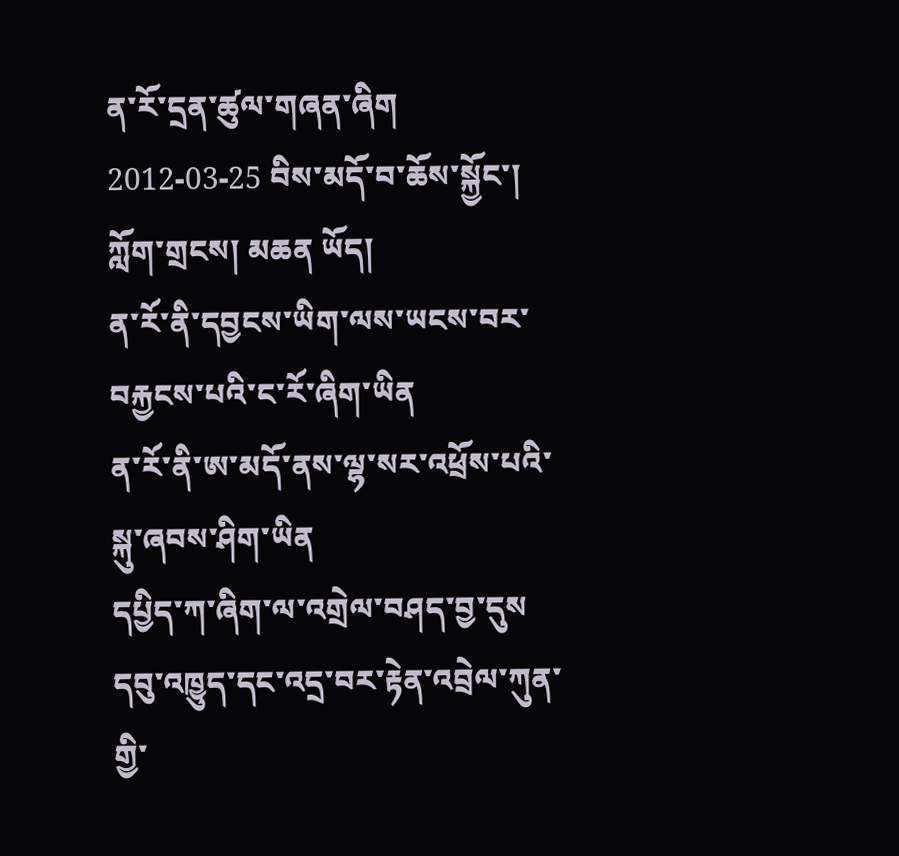ན་རོ་དྲན་ཚུལ་གཞན་ཞིག
2012-03-25 བིས་མདོ་བ་ཆོས་སྐྱོང་། ཀློག་གྲངས། མཆན ཡོད།
ན་རོ་ནི་དབྱངས་ཡིག་ལས་ཡངས་བར་བརྐྱངས་པའི་ང་རོ་ཞིག་ཡིན
ན་རོ་ནི་ཨ་མདོ་ནས་ལྷ་སར་འཕྲོས་པའི་སྐུ་ཞབས་ཤིག་ཡིན
དཔྱིད་ཀ་ཞིག་ལ་འགྲེལ་བཤད་བྱ་དུས
དབུ་འཁྱུད་དང་འདྲ་བར་རྟེན་འབྲེལ་ཀུན་གྱི་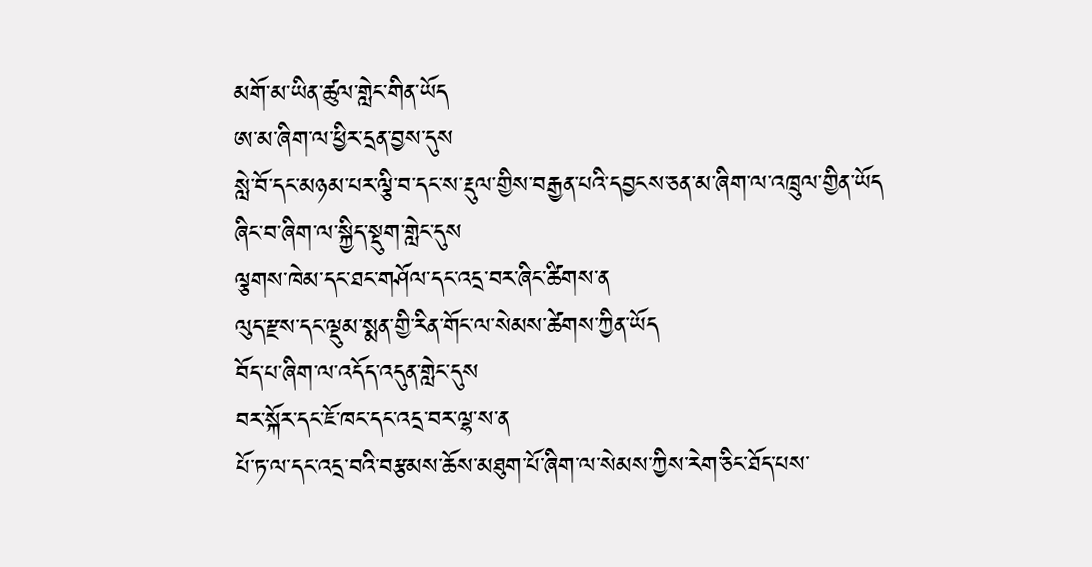མགོ་མ་ཡིན་ཚུལ་གླེང་གིན་ཡོད
ཨ་མ་ཞིག་ལ་ཕྱིར་དྲན་བྱས་དུས
སླེ་བོ་དང་མཉམ་པར་ལྕི་བ་དང་ས་རྡུལ་གྱིས་བརྒྱན་པའི་དབྱངས་ཅན་མ་ཞིག་ལ་འཁྲུལ་གྱིན་ཡོད
ཞིང་བ་ཞིག་ལ་སྐྱིད་སྡུག་གླེང་དུས
ལྕགས་ཁེམ་དང་ཐང་གཤོལ་དང་འདྲ་བར་ཞིང་ཚིགས་ན
ལུད་རྫས་དང་ལྡུམ་སྨན་གྱི་རིན་གོང་ལ་སེམས་ཚེགས་ཀྱིན་ཡོད
བོད་པ་ཞིག་ལ་འདོད་འདུན་གླེང་དུས
བར་སྐོར་དང་ཇོ་ཁང་དང་འདྲ་བར་ལྷ་ས་ན
པོ་ཏ་ལ་དང་འདྲ་བའི་བརྩམས་ཆོས་མཐུག་པོ་ཞིག་ལ་སེམས་ཀྱིས་རེག་ཅིང་ཐོད་པས་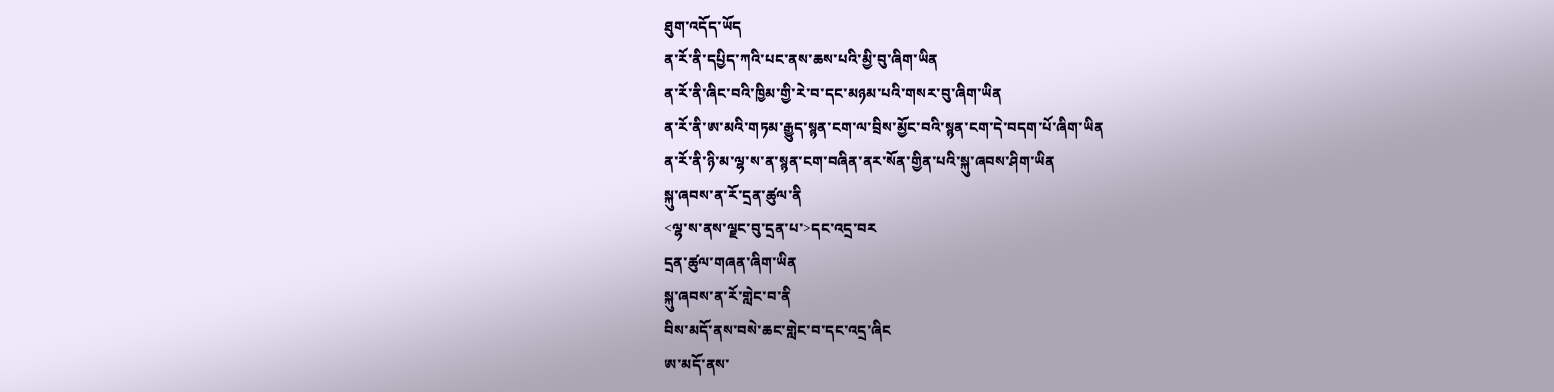ཐུག་འདོད་ཡོད
ན་རོ་ནི་དཔྱིད་ཀའི་པང་ནས་ཆས་པའི་མྱི་བུ་ཞིག་ཡིན
ན་རོ་ནི་ཞིང་བའི་ཁྱིམ་གྱི་རེ་བ་དང་མཉམ་པའི་གསར་བུ་ཞིག་ཡིན
ན་རོ་ནི་ཨ་མའི་གཏམ་རྒྱུད་སྙན་ངག་ལ་བྲིས་མྱོང་བའི་སྙན་ངག་དེ་བདག་པོ་ཞིག་ཡིན
ན་རོ་ནི་ཉི་མ་ལྷ་ས་ན་སྙན་ངག་བཞིན་ནར་སོན་གྱིན་པའི་སྐུ་ཞབས་ཤིག་ཡིན
སྐུ་ཞབས་ན་རོ་དྲན་ཚུལ་ནི
<ལྷ་ས་ནས་ལྗང་བུ་དྲན་པ་>དང་འདྲ་བར
དྲན་ཚུལ་གཞན་ཞིག་ཡིན
སྐུ་ཞབས་ན་རོ་གླེང་བ་ནི
བིས་མདོ་ནས་བསེ་ཆང་གླེང་བ་དང་འདྲ་ཞིང
ཨ་མདོ་ནས་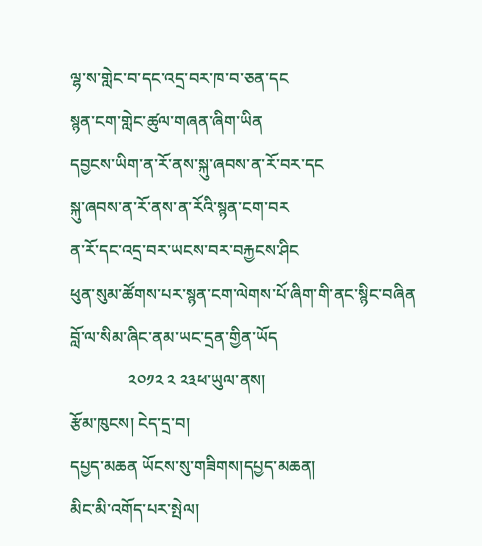ལྷ་ས་གླེང་བ་དང་འདྲ་བར་ཁ་བ་ཅན་དང
སྙན་ངག་གླེང་ཚུལ་གཞན་ཞིག་ཡིན
དབྱངས་ཡིག་ན་རོ་ནས་སྐུ་ཞབས་ན་རོ་བར་དང
སྐུ་ཞབས་ན་རོ་ནས་ན་རོའི་སྙན་ངག་བར
ན་རོ་དང་འདྲ་བར་ཡངས་བར་བརྐྱངས་ཤིང
ཕུན་སུམ་ཚོགས་པར་སྙན་ངག་ལེགས་པོ་ཞིག་གི་ནང་སྙིང་བཞིན
བློ་ལ་སིམ་ཞིང་ནམ་ཡང་དྲན་གྱིན་ཡོད
              ༢༠༡༢ ༢ ༢༣ཕ་ཡུལ་ནས།
རྩོམ་ཁུངས། ངེད་དྲ་བ།
དཔྱད་མཆན ཡོངས་སུ་གཟིགས།དཔྱད་མཆན།
མིང་མི་འགོད་པར་སྤེལ།